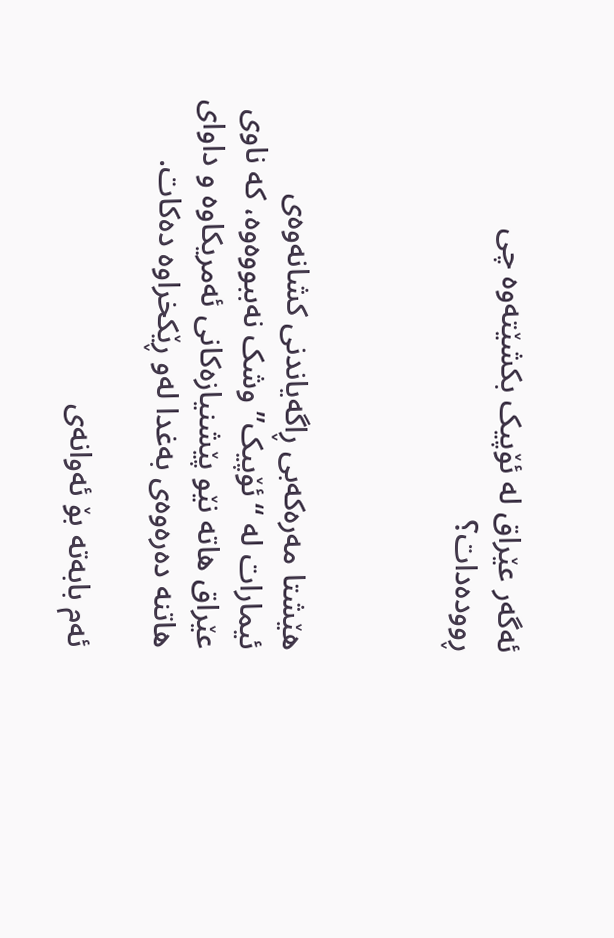ئەگەر عێراق لە ئۆپیک بکشێتەوە چی ڕوودەدات؟



هێشتا مەرەکەبی ڕاگەیاندنی کشانەوەی ئیمارات لە “ئۆپیک” وشک نەببووەوە، کە ناوی عێراق هاتە نێو پێشنیازەکانی ئەمریکاوە و داوای هاتنە دەرەوەی بەغدا لەو ڕێکخراوە دەکات.

ئەم بابەتە بۆ ئەوانەی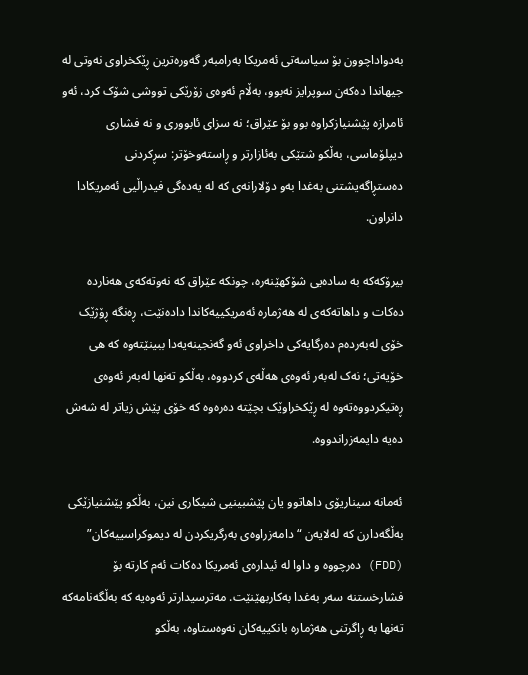بەدواداچوون بۆ سیاسەتی ئەمریکا بەرامبەر گەورەترین ڕێکخراوی نەوتی لە جیهاندا دەکەن سوپرایز نەبوو، بەڵام ئەوەی زۆرێکی تووشی شۆک کرد، ئەو ئامرازە پێشنیازکراوە بوو بۆ عێراق؛ نە سزای ئابووری و نە فشاری دیپلۆماسی، بەڵکو شتێکی بەئازارتر و ڕاستەوخۆتر: سڕکردنی دەستڕاگەیشتنی بەغدا بەو دۆلارانەی کە لە یەدەگی فیدراڵیی ئەمریکادا دانراون.

بیرۆکەکە بە سادەیی شۆکهێنەرە، چونکە عێراق کە نەوتەکەی هەناردە دەکات و داهاتەکەی لە هەژمارە ئەمریکییەکاندا دادەنێت، ڕەنگە ڕۆژێک خۆی لەبەردەم دەرگایەکی داخراوی ئەو گەنجینەیەدا ببینێتەوە کە هی خۆیەتی؛ نەک لەبەر ئەوەی هەڵەی کردووە، بەڵکو تەنها لەبەر ئەوەی ڕەتیکردووەتەوە لە ڕێکخراوێک بچێتە دەرەوە کە خۆی پێش زیاتر لە شەش دەیە دایمەزراندووە.

ئەمانە سیناریۆی داهاتوو یان پێشبینیی شیکاری نین، بەڵکو پێشنیازێکی بەڵگەدارن کە لەلایەن “دامەزراوەی بەرگریکردن لە دیموکراسییەکان” (FDD) دەرچووە و داوا لە ئیدارەی ئەمریکا دەکات ئەم کارتە بۆ فشارخستنە سەر بەغدا بەکاربهێنێت. مەترسیدارتر ئەوەیە کە بەڵگەنامەکە تەنها بە ڕاگرتنی هەژمارە بانکییەکان نەوەستاوە، بەڵکو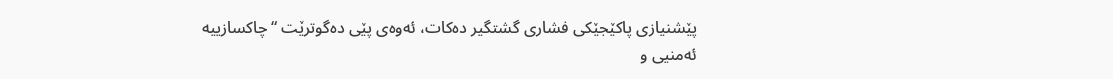پێشنیازی پاکێجێکی فشاری گشتگیر دەکات، ئەوەی پێی دەگوترێت “چاکسازییە ئەمنیی و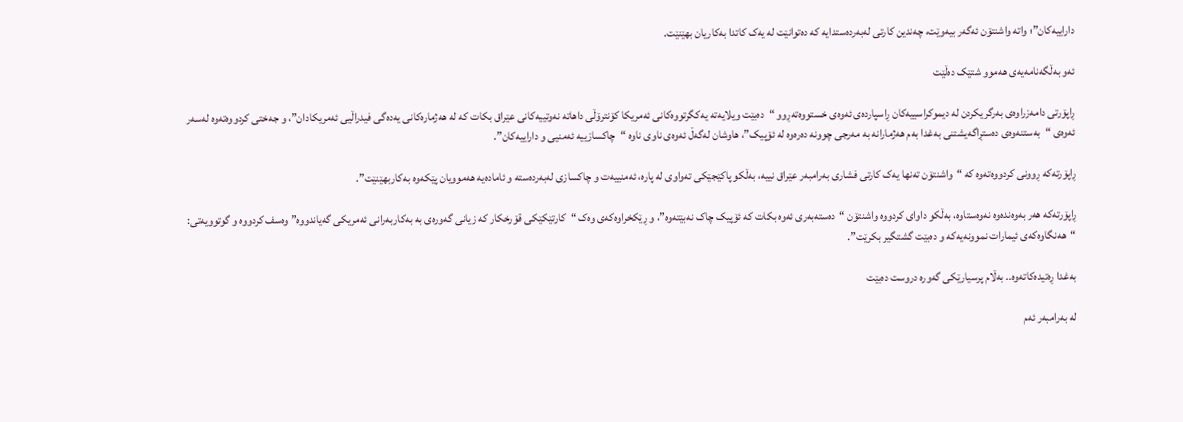داراییەکان”؛ واتە واشنتۆن ئەگەر بیەوێت، چەندین کارتی لەبەردەستدایە کە دەتوانێت لە یەک کاتدا بەکاریان بهێنێت.

ئەو بەڵگەنامەیەی هەموو شتێک دەڵێت

ڕاپۆرتی دامەزراوەی بەرگریکردن لە دیموکراسییەکان ڕاسپاردەی ئەوەی خستووەتەڕوو “دەبێت ویلایەتە یەکگرتووەکانی ئەمریکا کۆنترۆڵی داهاتە نەوتییەکانی عێراق بکات کە لە هەژمارەکانی یەدەگی فیدراڵیی ئەمریکادان”، و جەختی کردووەتەوە لەسەر ئەوەی “بەستنەوەی دەستڕاگەیشتنی بەغدا بەم هەژمارانە بە مەرجی چوونە دەرەوە لە ئۆپیک”، هاوشان لەگەڵ ئەوەی ناوی ناوە “چاکسازییە ئەمنیی و داراییەکان”.

ڕاپۆرتەکە ڕوونی کردووەتەوە کە “واشنتۆن تەنها یەک کارتی فشاری بەرامبەر عێراق نییە، بەڵکو پاکێجێکی تەواوی لە پارە، ئەمنییەت و چاکسازی لەبەردەستە و ئامادەیە هەموویان پێکەوە بەکاربهێنێت”.

ڕاپۆرتەکە هەر بەوەندەوە نەوەستاوە، بەڵکو داوای کردووە واشنتۆن “دەستەبەری ئەوە بکات کە ئۆپیک چاک نەبێتەوە”، و ڕێکخراوەکەی وەک “کارتێکێکی قۆرخکار کە زیانی گەورەی بە بەکاربەرانی ئەمریکی گەیاندووە” وەسف کردووە و گوتوویەتی: “هەنگاوەکەی ئیمارات نموونەیەکە و دەبێت گشتگیر بکرێت”.

بەغدا ڕەتیدەکاتەوە.. بەڵام پرسیارێکی گەورە دروست دەبێت

لە بەرامبەر ئەم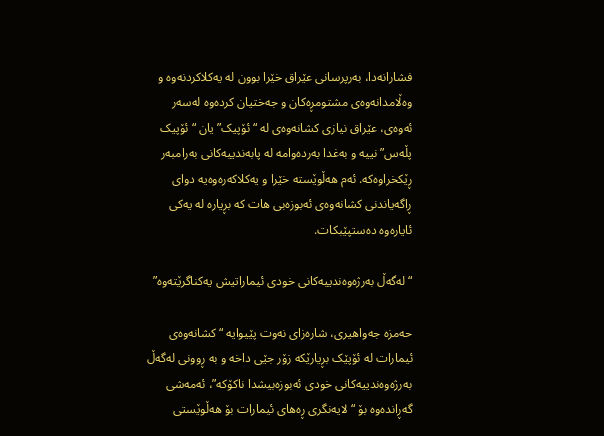فشارانەدا، بەرپرسانی عێراق خێرا بوون لە یەکلاکردنەوە و وەڵامدانەوەی مشتومڕەکان و جەختیان کردەوە لەسەر ئەوەی، عێراق نیازی کشانەوەی لە “ئۆپیک” یان “ئۆپیک پڵەس” نییە و بەغدا بەردەوامە لە پابەندییەکانی بەرامبەر ڕێکخراوەکە. ئەم هەڵوێستە خێرا و یەکلاکەرەوەیە دوای ڕاگەیاندنی کشانەوەی ئەبوزەبی هات کە بڕیارە لە یەکی ئایارەوە دەستپێبکات.

“لەگەڵ بەرژەوەندییەکانی خودی ئیماراتیش یەکناگرێتەوە”

حەمزە جەواهیری، شارەزای نەوت پێیوایە “کشانەوەی ئیمارات لە ئۆپێک بڕیارێکە زۆر جێی داخە و بە ڕوونی لەگەڵ بەرژەوەندییەکانی خودی ئەبوزەبیشدا ناکۆکە”، ئەمەشی گەڕاندەوە بۆ “لایەنگری ڕەهای ئیمارات بۆ هەڵوێستی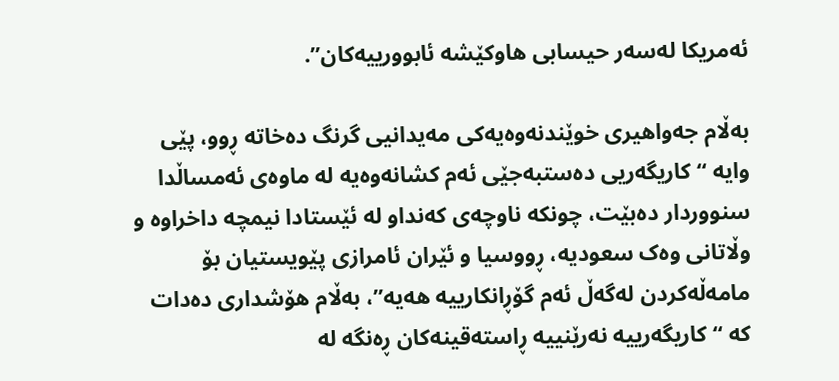ئەمریکا لەسەر حیسابی هاوکێشە ئابوورییەکان”.

بەڵام جەواهیری خوێندنەوەیەکی مەیدانیی گرنگ دەخاتە ڕوو، پێی وایە “کاریگەریی دەستبەجێی ئەم کشانەوەیە لە ماوەی ئەمساڵدا سنووردار دەبێت، چونکە ناوچەی کەنداو لە ئێستادا نیمچە داخراوە و وڵاتانی وەک سعودیە، ڕووسیا و ئێران ئامرازی پێویستیان بۆ مامەڵەکردن لەگەڵ ئەم گۆڕانکارییە هەیە”، بەڵام هۆشداری دەدات کە “کاریگەرییە نەرێنییە ڕاستەقینەکان ڕەنگە لە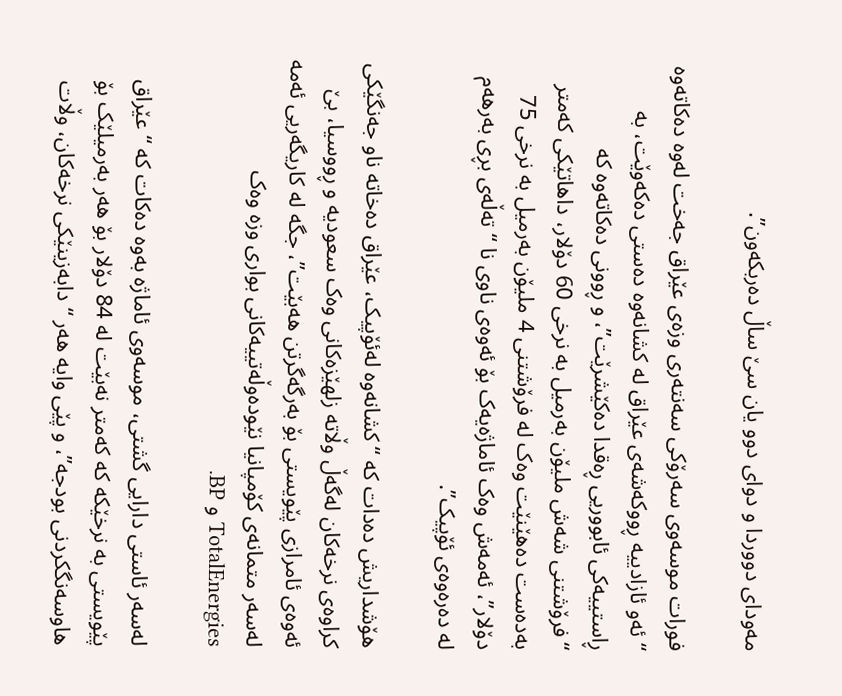مەودای دووردا و دوای دوو یان سێ ساڵ دەربکەون”.

فورات موسەوی سەرۆکی سەنتەری وزەی عێراق جەخت لەوە دەکاتەوە “ئەو ئازادییە ڕووکەشەی عێراق لە کشانەوە دەستی دەکەوێت، بە ڕاستییەکی ئابووریی ڕەقدا دەکێشرێت”، و ڕوونی دەکاتەوە کە “فرۆشتنی شەش ملیۆن بەرمیل بە نرخی 60 دۆلار، داهاتێکی کەمتر بەدەست دەهێنێت وەک لە فرۆشتنی 4 ملیۆن بەرمیل بە نرخی 75 دۆلار”، ئەمەش وەک ئاماژەیەک بۆ ئەوەی ناوی نا “تەڵەی بڕی بەرهەم لە دەرەوەی ئۆپیک”.

هۆشداریش دەدات کە “کشانەوە لەئۆپیک، عێراق دەخاتە ناو جەنگێکی کراوەی نرخەکان لەگەڵ وڵاتە زلهێزەکانی وەک سعودیە و ڕووسیا، بێ ئەوەی ئامرازی پێویستی بۆ بەرگەگرتن هەبێت”، جگە لە کاریگەریی ئەمە لەسەر متمانەی کۆمپانیا نێودەوڵەتییەکانی بواری وزە وەک TotalEnergies و BP.

لەسەر ئاستی دارایی گشتی، موسەوی ئاماژە بەوە دەکات کە “عێراق پێویستی بە نرخێکە کە کەمتر نەبێت لە 84 دۆلار بۆ هەر بەرمیلێک بۆ هاوسەنگکردنی بودجە”، و پێی وایە هەر “دابەزینێکی نرخەکان، وڵات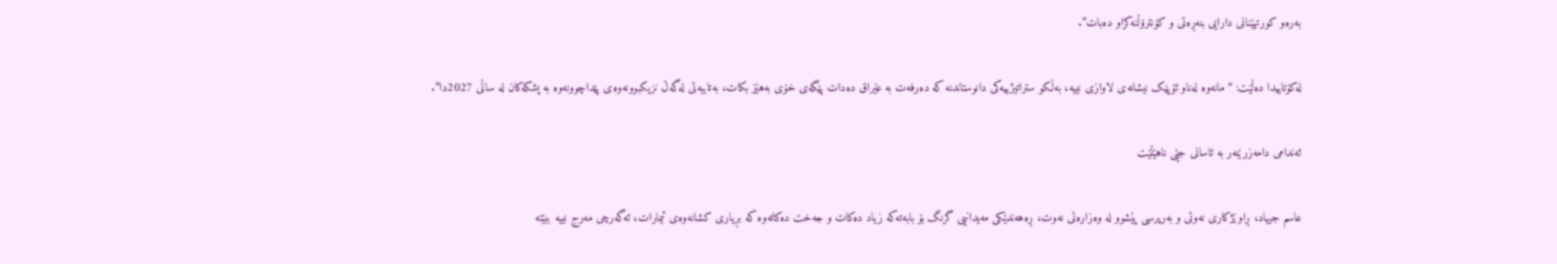بەرەو کورتهێنانی دارایی بنەڕەتی و کۆنترۆڵنەکراو دەبات”.

لەکۆتاییدا دەڵێت: “مانەوە لەناو ئۆپێک نیشانەی لاوازی نییە، بەڵکو ستراتیژییەکی دانوستاندنە کە دەرفەت بە عێراق دەدات پێگەی خۆی بەهێز بکات، بەتایبەتی لەگەڵ نزیکبوونەوەی پێداچوونەوە بە پشکەکان لە ساڵی 2027دا”.

ئەندامی دامەزرێنەر بە ئاسانی جێی ناهێڵێت

عاسم جیهاد، ڕاوێژکاری نەوتی و بەرپرسی پێشوو لە وەزارەتی نەوت، ڕەهەندێکی مەیدانیی گرنگ بۆ بابەتەکە زیاد دەکات و جەخت دەکاتەوە کە بڕیاری کشانەوەی ئیمارات، ئەگەرچی مەرج نییە ببێتە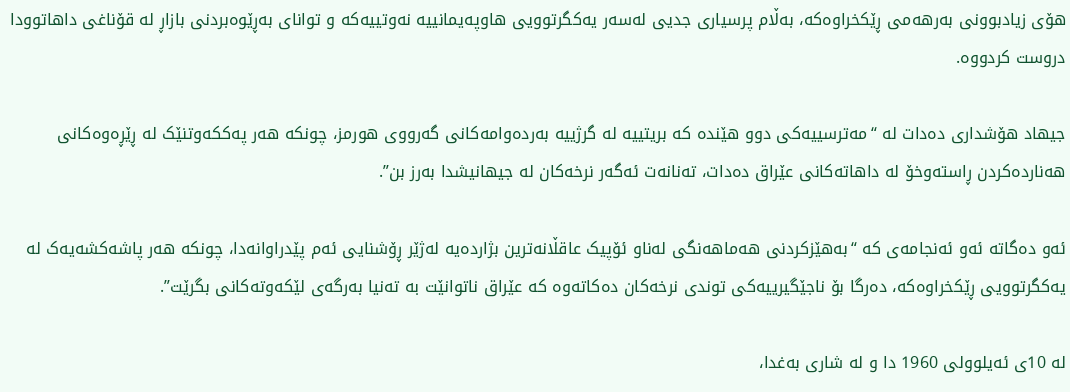هۆی زیادبوونی بەرهەمی ڕێکخراوەکە، بەڵام پرسیاری جدیی لەسەر یەکگرتوویی هاوپەیمانییە نەوتییەکە و توانای بەڕێوەبردنی بازاڕ لە قۆناغی داهاتوودا دروست کردووە.

جیهاد هۆشداری دەدات لە “مەترسییەکی دوو هێندە کە بریتییە لە گرژییە بەردەوامەکانی گەرووی هورمز، چونکە هەر پەککەوتنێک لە ڕێڕەوەکانی هەناردەکردن ڕاستەوخۆ لە داهاتەکانی عێراق دەدات، تەنانەت ئەگەر نرخەکان لە جیهانیشدا بەرز بن”.

ئەو دەگاتە ئەو ئەنجامەی کە “بەهێزکردنی هەماهەنگی لەناو ئۆپیک عاقڵانەترین بژاردەیە لەژێر ڕۆشنایی ئەم پێدراوانەدا، چونکە هەر پاشەکشەیەک لە یەکگرتوویی ڕێکخراوەکە، دەرگا بۆ ناجێگیرییەکی توندی نرخەکان دەکاتەوە کە عێراق ناتوانێت بە تەنیا بەرگەی لێکەوتەکانی بگرێت”.

لە 10ی ئەیلوولی 1960 دا و لە شاری بەغدا،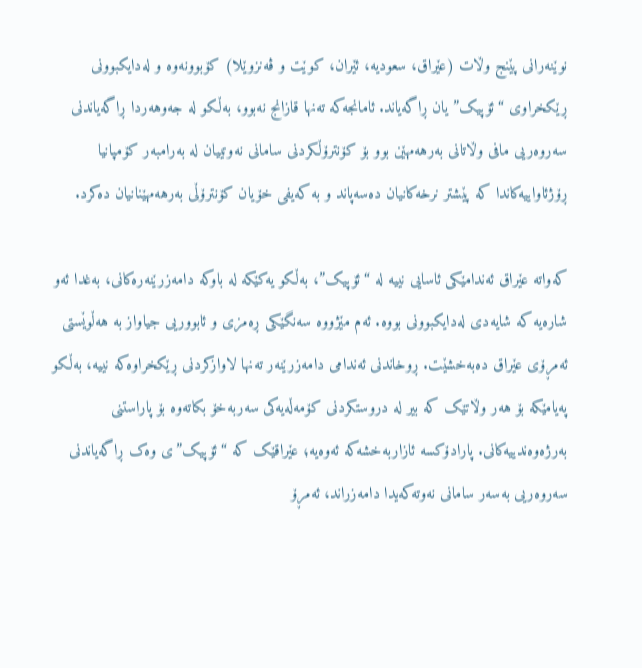نوێنەرانی پێنج وڵات (عێراق، سعودیە، ئێران، کوێت و ڤەنزوێلا) کۆبوونەوە و لەدایکبوونی ڕێکخراوی “ئۆپیک”یان ڕاگەیاند. ئامانجەکە تەنها قازانج نەبوو، بەڵکو لە جەوهەردا ڕاگەیاندنی سەروەریی مافی وڵاتانی بەرهەمهێن بوو بۆ کۆنترۆڵکردنی سامانی نەوتییان لە بەرامبەر کۆمپانیا ڕۆژئاواییەکاندا کە پێشتر نرخەکانیان دەسەپاند و بە کەیفی خۆیان کۆنترۆڵی بەرهەمهێنانیان دەکرد.

کەواتە عێراق ئەندامێکی ئاسایی نییە لە “ئۆپیک”، بەڵکو یەکێکە لە باوکە دامەزرێنەرەکانی، بەغدا ئەو شارەیە کە شایەدی لەدایکبوونی بووە. ئەم مێژووە سەنگێکی ڕەمزی و ئابووریی جیاواز بە هەڵوێستی ئەمڕۆی عێراق دەبەخشێت. ڕوخاندنی ئەندامی دامەزرێنەر تەنها لاوازکردنی ڕێکخراوەکە نییە، بەڵکو پەیامێکە بۆ هەر وڵاتێک کە بیر لە دروستکردنی کۆمەڵەیەکی سەربەخۆ بکاتەوە بۆ پاراستنی بەرژەوەندییەکانی. پارادۆکسە ئازاربەخشەکە ئەوەیە؛ عێراقێک کە “ئۆپیک”ی وەک ڕاگەیاندنی سەروەریی بەسەر سامانی نەوتەکەیدا دامەزراند، ئەمڕۆ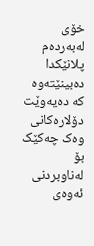خۆی لەبەردەم پلانێکدا دەبینێتەوە کە دەیەوێت دۆلارەکانی وەک چەکێک بۆ لەناوبردنی ئەوەی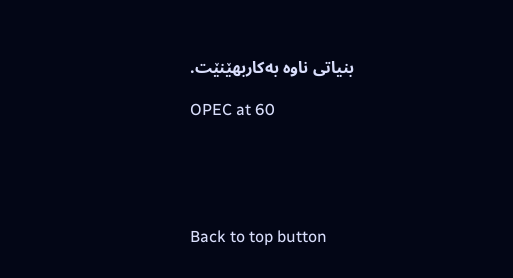بنیاتی ناوە بەکاربهێنێت.

OPEC at 60





Back to top button